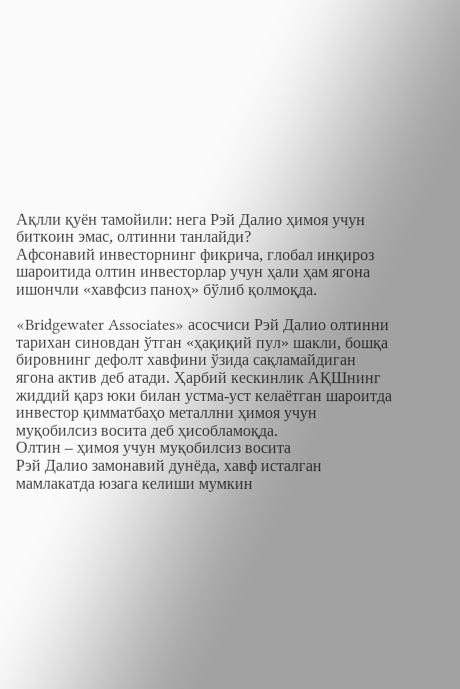Ақлли қуён тамойили: нега Рэй Далио ҳимоя учун биткоин эмас, олтинни танлайди?
Афсонавий инвесторнинг фикрича, глобал инқироз шароитида олтин инвесторлар учун ҳали ҳам ягона ишончли «хавфсиз паноҳ» бўлиб қолмоқда.

«Bridgewater Associates» асосчиси Рэй Далио олтинни тарихан синовдан ўтган «ҳақиқий пул» шакли, бошқа бировнинг дефолт хавфини ўзида сақламайдиган ягона актив деб атади. Ҳарбий кескинлик АҚШнинг жиддий қарз юки билан устма-уст келаётган шароитда инвестор қимматбаҳо металлни ҳимоя учун муқобилсиз восита деб ҳисобламоқда.
Олтин – ҳимоя учун муқобилсиз восита
Рэй Далио замонавий дунёда, хавф исталган мамлакатда юзага келиши мумкин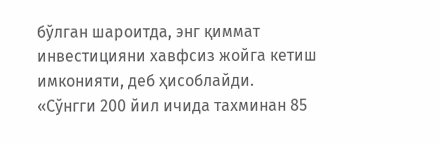бўлган шароитда, энг қиммат инвестицияни хавфсиз жойга кетиш имконияти, деб ҳисоблайди.
«Сўнгги 200 йил ичида тахминан 85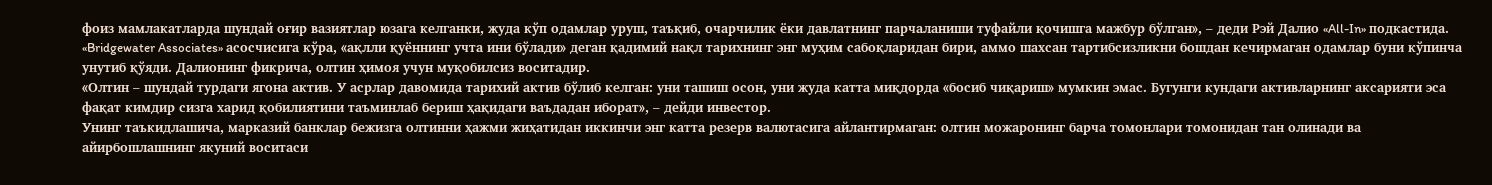фоиз мамлакатларда шундай оғир вазиятлар юзага келганки, жуда кўп одамлар уруш, таъқиб, очарчилик ёки давлатнинг парчаланиши туфайли қочишга мажбур бўлган», – деди Рэй Далио «All-In» подкастида.
«Bridgewater Associates» асосчисига кўра, «ақлли қуённинг учта ини бўлади» деган қадимий нақл тарихнинг энг муҳим сабоқларидан бири, аммо шахсан тартибсизликни бошдан кечирмаган одамлар буни кўпинча унутиб қўяди. Далионинг фикрича, олтин ҳимоя учун муқобилсиз воситадир.
«Олтин – шундай турдаги ягона актив. У асрлар давомида тарихий актив бўлиб келган: уни ташиш осон, уни жуда катта миқдорда «босиб чиқариш» мумкин эмас. Бугунги кундаги активларнинг аксарияти эса фақат кимдир сизга харид қобилиятини таъминлаб бериш ҳақидаги ваъдадан иборат», – дейди инвестор.
Унинг таъкидлашича, марказий банклар бежизга олтинни ҳажми жиҳатидан иккинчи энг катта резерв валютасига айлантирмаган: олтин можаронинг барча томонлари томонидан тан олинади ва айирбошлашнинг якуний воситаси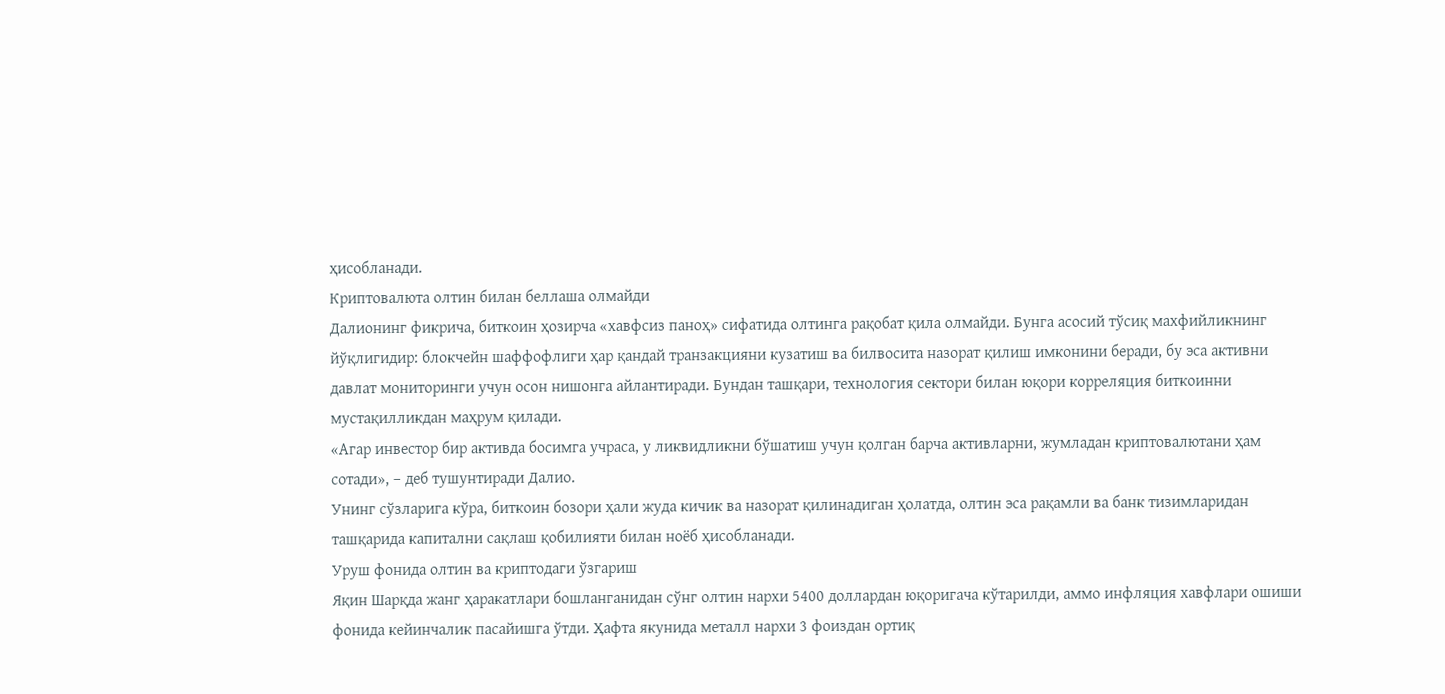ҳисобланади.
Криптовалюта олтин билан беллаша олмайди
Далионинг фикрича, биткоин ҳозирча «хавфсиз паноҳ» сифатида олтинга рақобат қила олмайди. Бунга асосий тўсиқ махфийликнинг йўқлигидир: блокчейн шаффофлиги ҳар қандай транзакцияни кузатиш ва билвосита назорат қилиш имконини беради, бу эса активни давлат мониторинги учун осон нишонга айлантиради. Бундан ташқари, технология сектори билан юқори корреляция биткоинни мустақилликдан маҳрум қилади.
«Агар инвестор бир активда босимга учраса, у ликвидликни бўшатиш учун қолган барча активларни, жумладан криптовалютани ҳам сотади», – деб тушунтиради Далио.
Унинг сўзларига кўра, биткоин бозори ҳали жуда кичик ва назорат қилинадиган ҳолатда, олтин эса рақамли ва банк тизимларидан ташқарида капитални сақлаш қобилияти билан ноёб ҳисобланади.
Уруш фонида олтин ва криптодаги ўзгариш
Яқин Шарқда жанг ҳаракатлари бошланганидан сўнг олтин нархи 5400 доллардан юқоригача кўтарилди, аммо инфляция хавфлари ошиши фонида кейинчалик пасайишга ўтди. Ҳафта якунида металл нархи 3 фоиздан ортиқ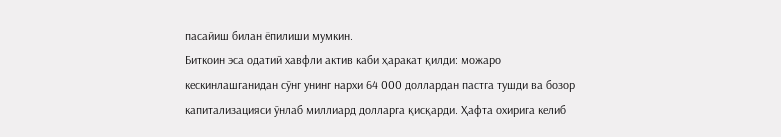пасайиш билан ёпилиши мумкин.
Биткоин эса одатий хавфли актив каби ҳаракат қилди: можаро кескинлашганидан сўнг унинг нархи 64 000 доллардан пастга тушди ва бозор капитализацияси ўнлаб миллиард долларга қисқарди. Ҳафта охирига келиб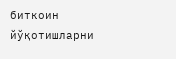биткоин йўқотишларни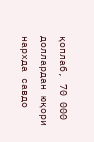қоплаб, 70 000 доллардан юқори нархда савдо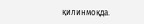қилинмоқда.